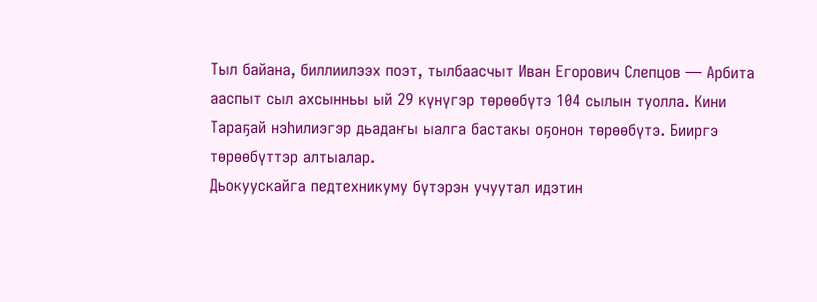Тыл байана, биллиилээх поэт, тылбаасчыт Иван Егорович Слепцов — Арбита ааспыт сыл ахсынньы ый 29 күнүгэр төрөөбүтэ 104 сылын туолла. Кини Тараҕай нэһилиэгэр дьадаҥы ыалга бастакы оҕонон төрөөбүтэ. Бииргэ төрөөбүттэр алтыалар.
Дьокуускайга педтехникуму бүтэрэн учуутал идэтин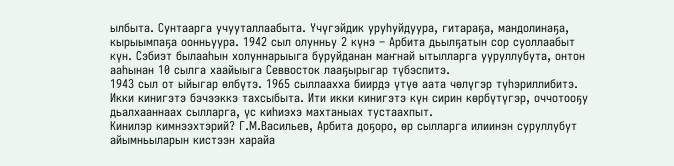ылбыта. Сунтаарга учууталлаабыта. Үчүгэйдик уруһуйдуура, гитараҕа, мандолинаҕа, кырыымпаҕа оонньуура. 1942 сыл олунньу 2 күнэ – Арбита дьылҕатын сор суоллаабыт күн. Сэбиэт былааһын холуннарыыга буруйданан маҥнай ытылларга ууруллубута, онтон ааһынан 10 сылга хаайыыга Севвосток лааҕырыгар түбэспитэ.
1943 сыл от ыйыгар өлбүтэ. 1965 сыллаахха биирдэ үтүө аата чөлүгэр түһэриллибитэ. Икки кинигэтэ бэчээккэ тахсыбыта. Ити икки кинигэтэ күн сирин көрбүтүгэр, оччотооҕу дьалхааннаах сылларга, үс киһиэхэ махтаныах тустаахпыт.
Кинилэр кимнээхтэрий? Г.М.Васильев, Арбита доҕоро, өр сылларга илиинэн суруллубут айымньыларын кистээн харайа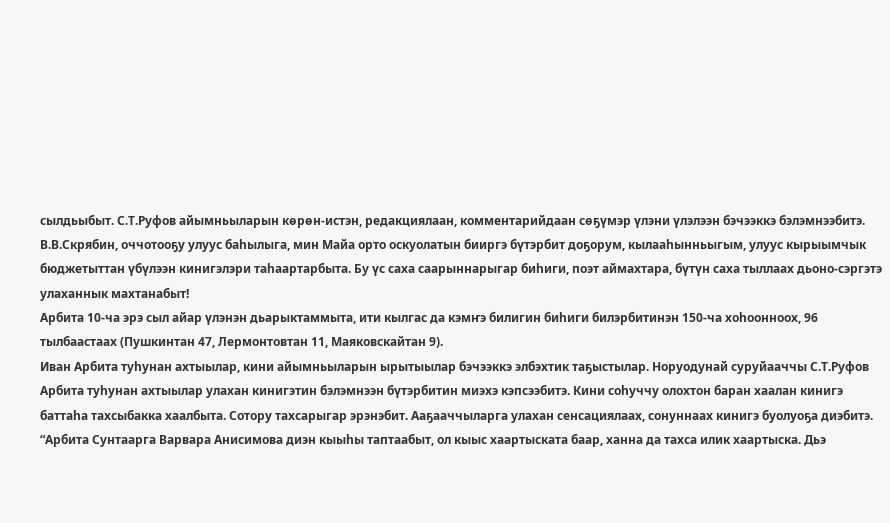сылдьыбыт. С.Т.Руфов айымньыларын көрөн-истэн, редакциялаан, комментарийдаан сөҕүмэр үлэни үлэлээн бэчээккэ бэлэмнээбитэ. В.В.Скрябин, оччотооҕу улуус баһылыга, мин Майа орто оскуолатын бииргэ бүтэрбит доҕорум, кылааһынньыгым, улуус кырыымчык бюджетыттан үбүлээн кинигэлэри таһаартарбыта. Бу үс саха саарыннарыгар биһиги, поэт аймахтара, бүтүн саха тыллаах дьоно-сэргэтэ улаханнык махтанабыт!
Арбита 10-ча эрэ сыл айар үлэнэн дьарыктаммыта, ити кылгас да кэмҥэ билигин биһиги билэрбитинэн 150-ча хоһоонноох, 96 тылбаастаах (Пушкинтан 47, Лермонтовтан 11, Маяковскайтан 9).
Иван Арбита туһунан ахтыылар, кини айымньыларын ырытыылар бэчээккэ элбэхтик таҕыстылар. Норуодунай суруйааччы С.Т.Руфов Арбита туһунан ахтыылар улахан кинигэтин бэлэмнээн бүтэрбитин миэхэ кэпсээбитэ. Кини соһуччу олохтон баран хаалан кинигэ баттаһа тахсыбакка хаалбыта. Сотору тахсарыгар эрэнэбит. Ааҕааччыларга улахан сенсациялаах, сонуннаах кинигэ буолуоҕа диэбитэ. “Арбита Сунтаарга Варвара Анисимова диэн кыыһы таптаабыт, ол кыыс хаартыската баар, ханна да тахса илик хаартыска. Дьэ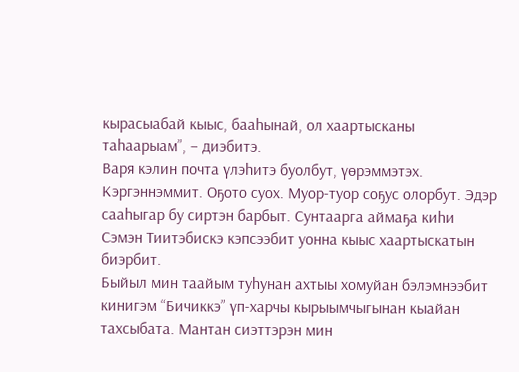кырасыабай кыыс, бааһынай, ол хаартысканы таһаарыам”, – диэбитэ.
Варя кэлин почта үлэһитэ буолбут, үөрэммэтэх. Кэргэннэммит. Оҕото суох. Муор-туор соҕус олорбут. Эдэр сааһыгар бу сиртэн барбыт. Сунтаарга аймаҕа киһи Сэмэн Тиитэбискэ кэпсээбит уонна кыыс хаартыскатын биэрбит.
Быйыл мин таайым туһунан ахтыы хомуйан бэлэмнээбит кинигэм “Бичиккэ” үп-харчы кырыымчыгынан кыайан тахсыбата. Мантан сиэттэрэн мин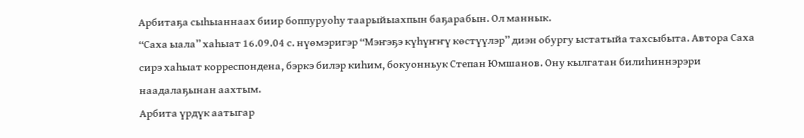Арбитаҕа сыһыаннаах биир боппуруоһу таарыйыахпын баҕарабын. Ол маннык.
“Саха ыала” хаһыат 16.09.04 с. нүөмэригэр “Мэҥэҕэ күһүҥҥү көстүүлэр” диэн обургу ыстатыйа тахсыбыта. Автора Саха сирэ хаһыат корреспондена, бэркэ билэр киһим, бокуонньук Степан Юмшанов. Ону кылгатан билиһиннэрэри наадалаҕынан аахтым.
Арбита үрдүк аатыгар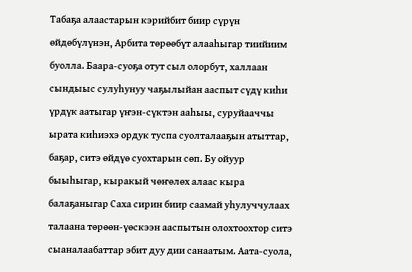Табаҕа алаастарын кэрийбит биир сүрүн өйдөбүлүнэн, Арбита төрөөбүт алааһыгар тиийиим буолла. Баара-суоҕа отут сыл олорбут, халлаан сындыыс сулуһунуу чаҕылыйан ааспыт сүдү киһи үрдүк аатыгар үҥэн-сүктэн ааһыы, суруйааччы ырата киһиэхэ ордук туспа суолталааҕын атыттар, баҕар, ситэ өйдүө суохтарын сөп. Бу ойуур быыһыгар, кыракый чөҥөлөх алаас кыра балаҕаныгар Саха сирин биир саамай уһулуччулаах талаана төрөөн-үөскээн ааспытын олохтоохтор ситэ сыаналаабаттар эбит дуу дии санаатым. Аата-суола,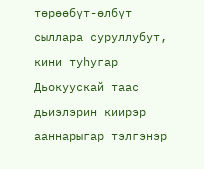төрөөбүт-өлбүт сыллара суруллубут, кини туһугар Дьокуускай таас дьиэлэрин киирэр ааннарыгар тэлгэнэр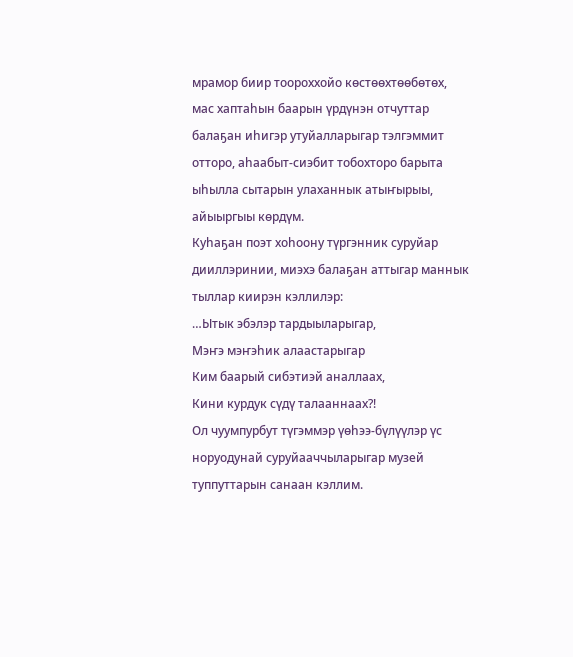мрамор биир тоороххойо көстөөхтөөбөтөх, мас хаптаһын баарын үрдүнэн отчуттар балаҕан иһигэр утуйалларыгар тэлгэммит отторо, аһаабыт-сиэбит тобохторо барыта ыһылла сытарын улаханнык атыҥырыы, айыыргыы көрдүм.
Куһаҕан поэт хоһоону түргэнник суруйар дииллэринии, миэхэ балаҕан аттыгар маннык тыллар киирэн кэллилэр:
…Ытык эбэлэр тардыыларыгар,
Мэҥэ мэҥэһик алаастарыгар
Ким баарый сибэтиэй аналлаах,
Кини курдук сүдү талааннаах?!
Ол чуумпурбут түгэммэр үөһээ-бүлүүлэр үс норуодунай суруйааччыларыгар музей туппуттарын санаан кэллим.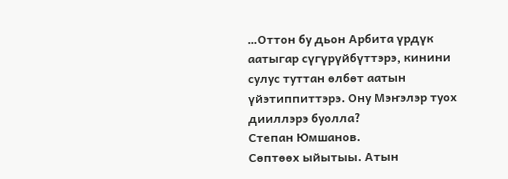…Оттон бу дьон Арбита үрдүк аатыгар сүгүрүйбүттэрэ, кинини сулус туттан өлбөт аатын үйэтиппиттэрэ. Ону Мэҥэлэр туох дииллэрэ буолла?
Степан Юмшанов.
Сөптөөх ыйытыы. Атын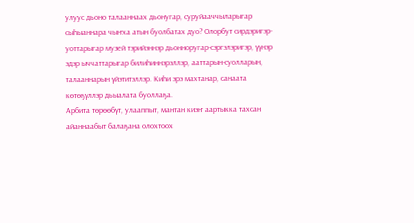улуус дьоно талааннаах дьонугар, суруйааччыларыгар сыһыаннара чыҥха атын буолбатах дуо? Олорбут сирдэригэр-уоттарыгар музей тэрийэннэр дьонноругар-сэргэлэригэр, үүнэр эдэр ыччаттарыгар билиһиннэрэллэр, ааттарын-суолларын, талааннарын үйэтитэллэр. Киһи эрэ махтанар, санаата көтөҕүллэр дьыалата буоллаҕа.
Арбита төрөөбүт, улааппыт, мантан киэҥ аартыкка тахсан айаннаабыт балаҕана олохтоох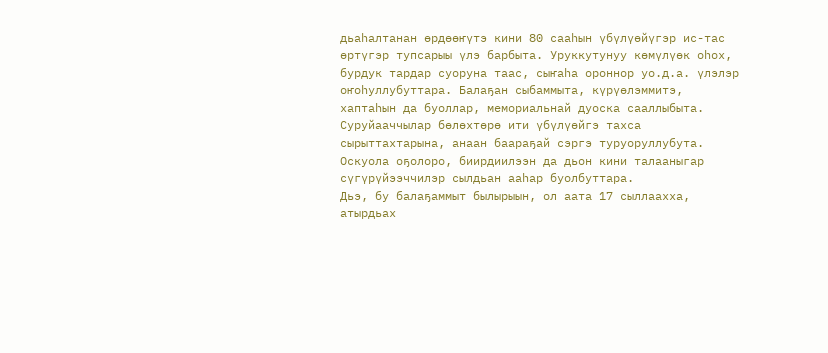дьаһалтанан өрдөөҥүтэ кини 80 сааһын үбүлүөйүгэр ис-тас өртүгэр тупсарыы үлэ барбыта. Уруккутунуу көмүлүөк оһох, бурдук тардар суоруна таас, сыҥаһа ороннор уо.д.а. үлэлэр оҥоһуллубуттара. Балаҕан сыбаммыта, күрүөлэммитэ, хаптаһын да буоллар, мемориальнай дуоска сааллыбыта. Суруйааччылар бөлөхтөрө ити үбүлүөйгэ тахса сырыттахтарына, анаан баараҕай сэргэ туруоруллубута. Оскуола оҕолоро, биирдиилээн да дьон кини талааныгар сүгүрүйээччилэр сылдьан ааһар буолбуттара.
Дьэ, бу балаҕаммыт былырыын, ол аата 17 сыллаахха, атырдьах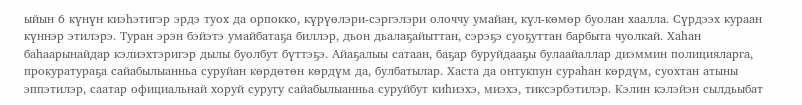ыйын 6 күнүн киэһэтигэр эрдэ туох да орпокко, күрүөлэри-сэргэлэри олоччу умайан, күл-көмөр буолан хаалла. Сүрдээх кураан күннэр этилэрэ. Туран эрэн бэйэтэ умайбатаҕа биллэр, дьон дьалаҕайыттан, сэрэҕэ суоҕуттан барбыта чуолкай. Хаһан баһаарынайдар кэлиэхтэригэр дылы буолбут бүттэҕэ. Айаҕалыы сатаан, баҕар буруйдааҕы булаайаллар диэммин полицияларга, прокуратураҕа сайабылыанньа суруйан көрдөтөн көрдүм да, булбатылар. Хаста да онтукпун сураһан көрдүм, суохтан атыны эппэтилэр, саатар официальнай хоруй суругу сайабылыанньа суруйбут киһиэхэ, миэхэ, тиксэрбэтилэр. Кэлин кэлэйэн сылдьыбат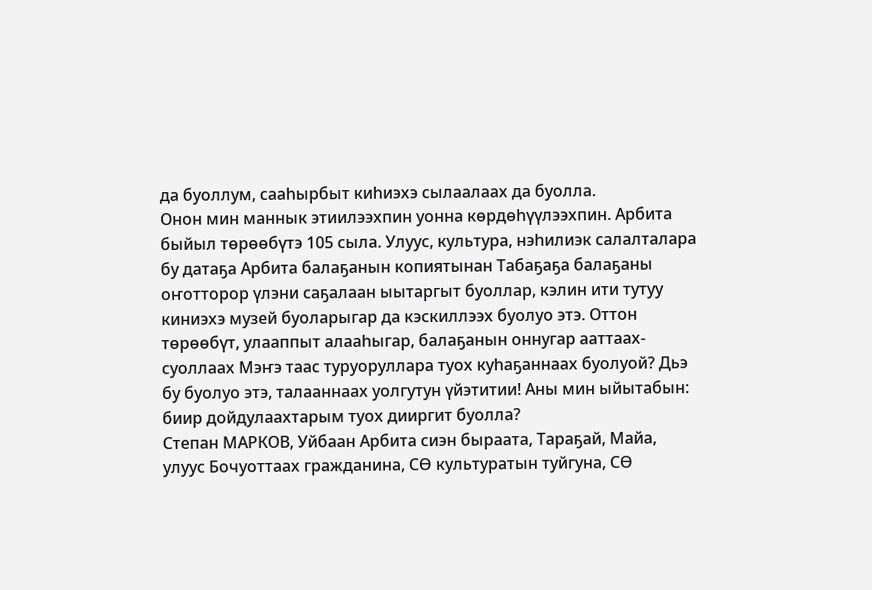да буоллум, сааһырбыт киһиэхэ сылаалаах да буолла.
Онон мин маннык этиилээхпин уонна көрдөһүүлээхпин. Арбита быйыл төрөөбүтэ 105 сыла. Улуус, культура, нэһилиэк салалталара бу датаҕа Арбита балаҕанын копиятынан Табаҕаҕа балаҕаны оҥотторор үлэни саҕалаан ыытаргыт буоллар, кэлин ити тутуу киниэхэ музей буоларыгар да кэскиллээх буолуо этэ. Оттон төрөөбүт, улааппыт алааһыгар, балаҕанын оннугар ааттаах-суоллаах Мэҥэ таас туруоруллара туох куһаҕаннаах буолуой? Дьэ бу буолуо этэ, талааннаах уолгутун үйэтитии! Аны мин ыйытабын: биир дойдулаахтарым туох дииргит буолла?
Степан МАРКОВ, Уйбаан Арбита сиэн быраата, Тараҕай, Майа, улуус Бочуоттаах гражданина, СӨ культуратын туйгуна, СӨ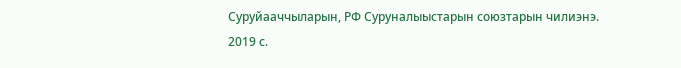Суруйааччыларын, РФ Суруналыыстарын союзтарын чилиэнэ.
2019 с.